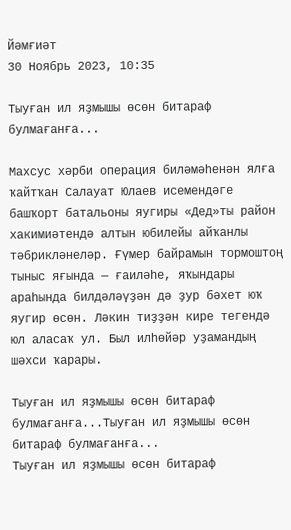Йәмғиәт
30 Ноябрь 2023, 10:35

Тыуған ил яҙмышы өсөн битараф булмағанға...

Махсус хәрби операция биләмәһенән ялға ҡайтҡан Салауат Юлаев исемендәге башҡорт батальоны яугиры «Дед»ты район хакимиәтендә алтын юбилейы айҡанлы тәбрикләнеләр. Ғүмер байрамын тормоштоң тыныс яғында — ғаиләһе, яҡындары араһында билдәләүҙән дә ҙур бәхет юҡ яугир өсөн. Ләкин тиҙҙән кире тегендә юл аласаҡ ул. Был илһөйәр уҙамандың шәхси ҡарары.

Тыуған ил яҙмышы өсөн битараф булмағанға...Тыуған ил яҙмышы өсөн битараф булмағанға...
Тыуған ил яҙмышы өсөн битараф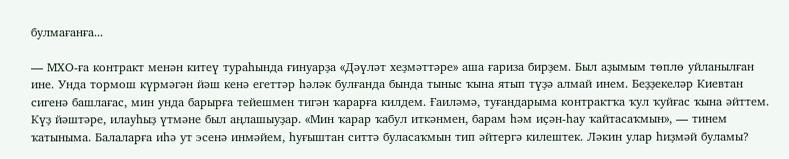булмағанға...

— МХО-ға контракт менән китеү тураһында ғинуарҙа «Дәүләт хеҙмәттәре» аша ғариза бирҙем. Был аҙымым төплө уйланылған ине. Унда тормош күрмәгән йәш кенә егеттәр һәләк булғанда бында тыныс ҡына ятып түҙә алмай инем. Беҙҙекеләр Киевтан сигенә башлағас, мин унда барырға тейешмен тигән ҡарарға килдем. Ғаиләмә, туғандарыма контрактҡа ҡул ҡуйғас ҡына әйттем. Күҙ йәштәре, илауһыҙ үтмәне был аңлашыуҙар. «Мин ҡарар ҡабул иткәнмен, барам һәм иҫән-һау ҡайтасаҡмын», — тинем ҡатыныма. Балаларға иһә ут эсенә инмәйем, һуғыштан ситтә буласаҡмын тип әйтергә килештек. Ләкин улар һиҙмәй буламы?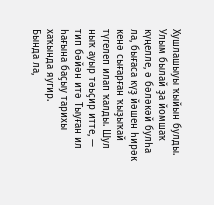Хушлашыуы ҡыйын булды. Улым былай ҙа йомшаҡ күңелле, ә бәләкәй булһа ла, бығаса күҙ йәшен һирәк кенә сығарған ҡыҙыҡай түгелеп илап ҡалды. Шул ныҡ ауыр тәьҫир итте, — тип бәйән итә Тыуған ил һағына баҫыу тарихы хаҡында яугир.
Бында ла,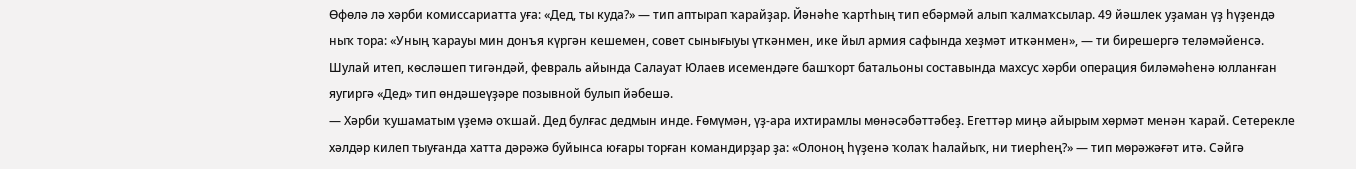Өфөлә лә хәрби комиссариатта уға: «Дед, ты куда?» — тип аптырап ҡарайҙар. Йәнәһе ҡартһың тип ебәрмәй алып ҡалмаҡсылар. 49 йәшлек уҙаман үҙ һүҙендә ныҡ тора: «Уның ҡарауы мин донъя күргән кешемен, совет сынығыуы үткәнмен, ике йыл армия сафында хеҙмәт иткәнмен», — ти бирешергә теләмәйенсә. Шулай итеп, көсләшеп тигәндәй, февраль айында Салауат Юлаев исемендәге башҡорт батальоны составында махсус хәрби операция биләмәһенә юлланған яугиргә «Дед» тип өндәшеүҙәре позывной булып йәбешә.
— Хәрби ҡушаматым үҙемә оҡшай. Дед булғас дедмын инде. Ғөмүмән, үҙ-ара ихтирамлы мөнәсәбәттәбеҙ. Егеттәр миңә айырым хөрмәт менән ҡарай. Сетерекле хәлдәр килеп тыуғанда хатта дәрәжә буйынса юғары торған командирҙар ҙа: «Олоноң һүҙенә ҡолаҡ һалайыҡ, ни тиерһең?» — тип мөрәжәғәт итә. Сәйгә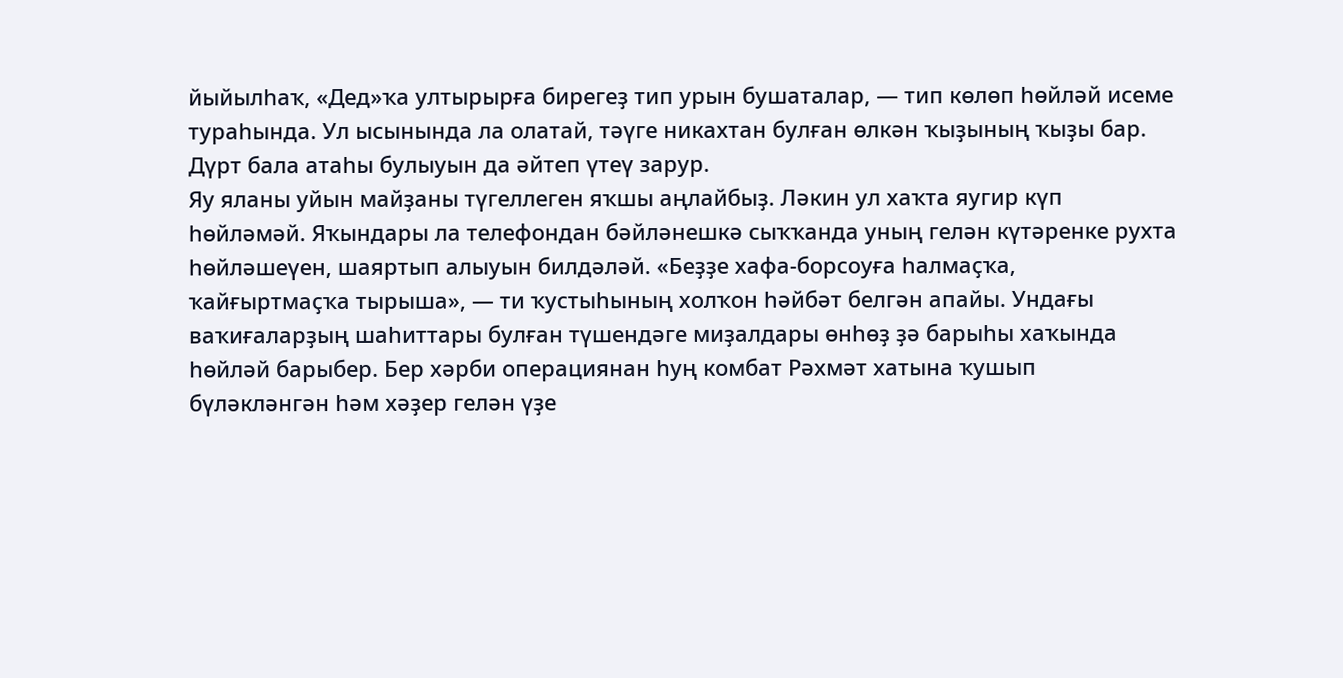йыйылһаҡ, «Дед»ҡа ултырырға бирегеҙ тип урын бушаталар, — тип көлөп һөйләй исеме тураһында. Ул ысынында ла олатай, тәүге никахтан булған өлкән ҡыҙының ҡыҙы бар. Дүрт бала атаһы булыуын да әйтеп үтеү зарур.
Яу яланы уйын майҙаны түгеллеген яҡшы аңлайбыҙ. Ләкин ул хаҡта яугир күп һөйләмәй. Яҡындары ла телефондан бәйләнешкә сыҡҡанда уның гелән күтәренке рухта һөйләшеүен, шаяртып алыуын билдәләй. «Беҙҙе хафа-борсоуға һалмаҫҡа, ҡайғыртмаҫҡа тырыша», — ти ҡустыһының холҡон һәйбәт белгән апайы. Ундағы ваҡиғаларҙың шаһиттары булған түшендәге миҙалдары өнһөҙ ҙә барыһы хаҡында һөйләй барыбер. Бер хәрби операциянан һуң комбат Рәхмәт хатына ҡушып бүләкләнгән һәм хәҙер гелән үҙе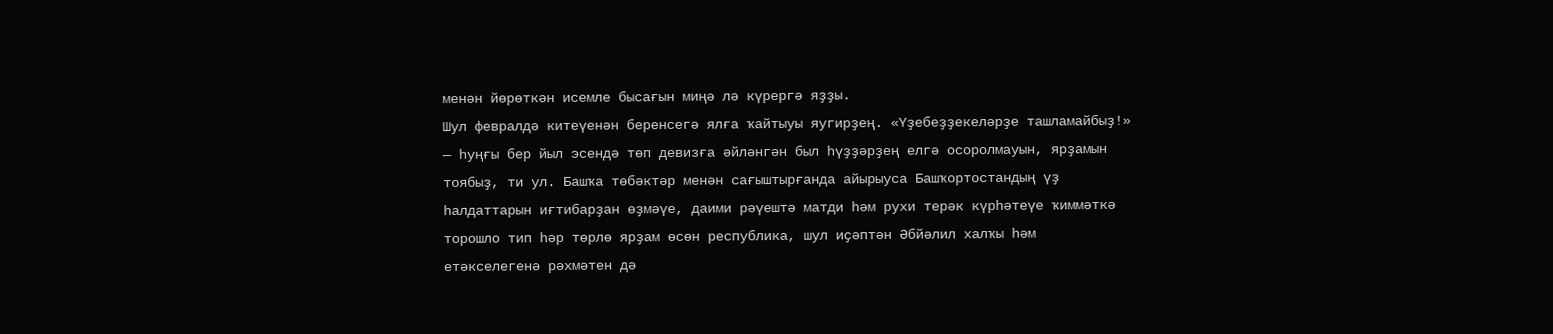менән йөрөткән исемле бысағын миңә лә күрергә яҙҙы.
Шул февралдә китеүенән беренсегә ялға ҡайтыуы яугирҙең. «Үҙебеҙҙекеләрҙе ташламайбыҙ!» — һуңғы бер йыл эсендә төп девизға әйләнгән был һүҙҙәрҙең елгә осоролмауын, ярҙамын тоябыҙ, ти ул. Башҡа төбәктәр менән сағыштырғанда айырыуса Башҡортостандың үҙ һалдаттарын иғтибарҙан өҙмәүе, даими рәүештә матди һәм рухи терәк күрһәтеүе ҡиммәткә торошло тип һәр төрлө ярҙам өсөн республика, шул иҫәптән Әбйәлил халҡы һәм етәкселегенә рәхмәтен дә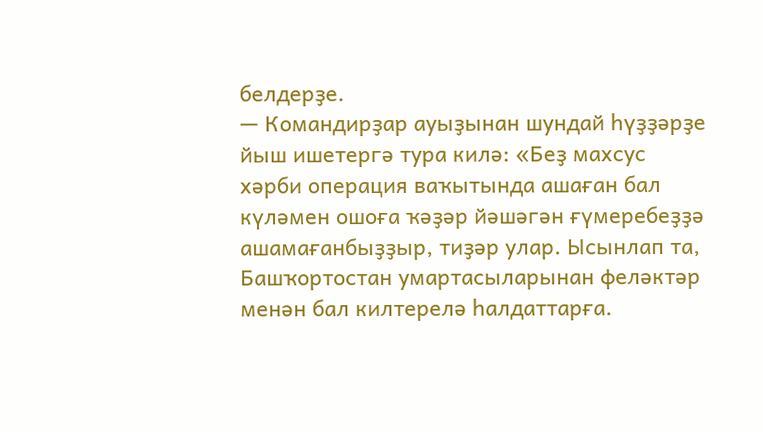белдерҙе.
— Командирҙар ауыҙынан шундай һүҙҙәрҙе йыш ишетергә тура килә: «Беҙ махсус хәрби операция ваҡытында ашаған бал күләмен ошоға ҡәҙәр йәшәгән ғүмеребеҙҙә ашамағанбыҙҙыр, тиҙәр улар. Ысынлап та, Башҡортостан умартасыларынан феләктәр менән бал килтерелә һалдаттарға.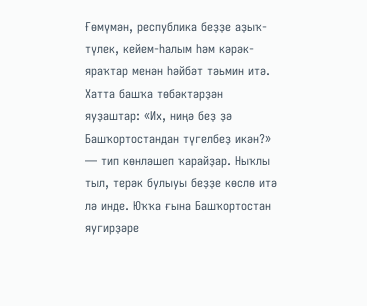Ғөмүмән, республика беҙҙе аҙыҡ-түлек, кейем-һалым һәм кәрәк-яраҡтар менән һәйбәт тәьмин итә. Хатта башҡа төбәктәрҙән яуҙаштар: «Их, ниңә беҙ ҙә Башҡортостандан түгелбеҙ икән?» — тип көнләшеп ҡарайҙар. Ныҡлы тыл, терәк булыуы беҙҙе көслө итә лә инде. Юҡҡа ғына Башҡортостан яугирҙәре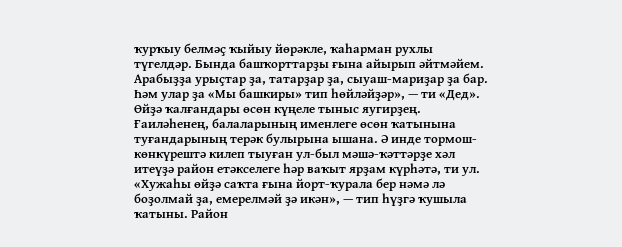ҡурҡыу белмәҫ ҡыйыу йөрәкле, ҡаһарман рухлы түгелдәр. Бында башҡорттарҙы ғына айырып әйтмәйем. Арабыҙҙа урыҫтар ҙа, татарҙар ҙа, сыуаш-мариҙар ҙа бар. Һәм улар ҙа «Мы башкиры» тип һөйләйҙәр», — ти «Дед».
Өйҙә ҡалғандары өсөн күңеле тыныс яугирҙең. Ғаиләһенең, балаларының именлеге өсөн ҡатынына туғандарының терәк булырына ышана. Ә инде тормош-көнкүрештә килеп тыуған ул-был мәшә-ҡәттәрҙе хәл итеүҙә район етәкселеге һәр ваҡыт ярҙам күрһәтә, ти ул. «Хужаһы өйҙә саҡта ғына йорт-ҡурала бер нәмә лә боҙолмай ҙа, емерелмәй ҙә икән», — тип һүҙгә ҡушыла ҡатыны. Район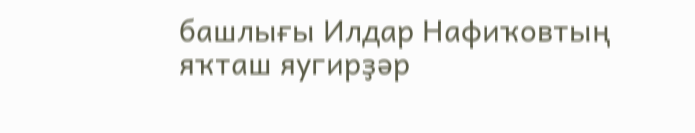башлығы Илдар Нафиҡовтың яҡташ яугирҙәр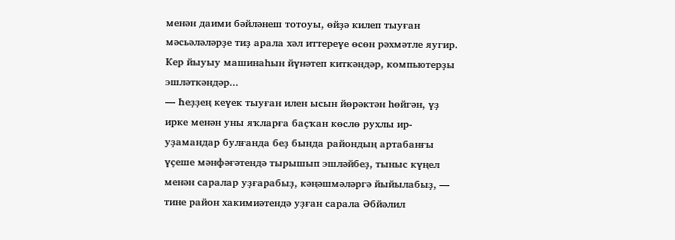менән даими бәйләнеш тотоуы, өйҙә килеп тыуған мәсьәләләрҙе тиҙ арала хәл иттереүе өсөн рәхмәтле яугир. Кер йыуыу машинаһын йүнәтеп киткәндәр, компьютерҙы эшләткәндәр...
— Һеҙҙең кеүек тыуған илен ысын йөрәктән һөйгән, үҙ ирке менән уны яҡларға баҫҡан көслө рухлы ир-уҙамандар булғанда беҙ бында райондың артабанғы үҫеше мәнфәғәтендә тырышып эшләйбеҙ, тыныс күңел менән саралар уҙғарабыҙ, кәңәшмәләргә йыйылабыҙ, — тине район хакимиәтендә уҙған сарала Әбйәлил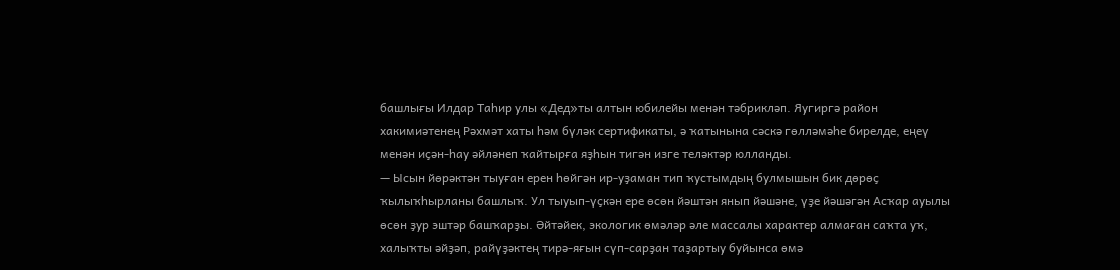башлығы Илдар Таһир улы «Дед»ты алтын юбилейы менән тәбрикләп. Яугиргә район хакимиәтенең Рәхмәт хаты һәм бүләк сертификаты, ә ҡатынына сәскә гөлләмәһе бирелде, еңеү менән иҫән-һау әйләнеп ҡайтырға яҙһын тигән изге теләктәр юлланды.
— Ысын йөрәктән тыуған ерен һөйгән ир-уҙаман тип ҡустымдың булмышын бик дөрөҫ ҡылыҡһырланы башлыҡ. Ул тыуып-үҫкән ере өсөн йәштән янып йәшәне, үҙе йәшәгән Асҡар ауылы өсөн ҙур эштәр башҡарҙы. Әйтәйек, экологик өмәләр әле массалы характер алмаған саҡта уҡ, халыҡты әйҙәп, райүҙәктең тирә-яғын сүп-сарҙан таҙартыу буйынса өмә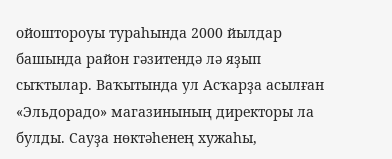ойоштороуы тураһында 2000 йылдар башында район гәзитендә лә яҙып сыҡтылар. Ваҡытында ул Асҡарҙа асылған «Эльдорадо» магазинының директоры ла булды. Сауҙа нөктәһенең хужаһы,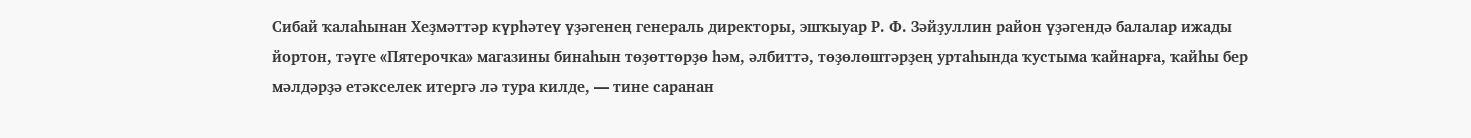Сибай ҡалаһынан Хеҙмәттәр күрһәтеү үҙәгенең генераль директоры, эшҡыуар Р. Ф. Зәйҙуллин район үҙәгендә балалар ижады йортон, тәүге «Пятерочка» магазины бинаһын төҙөттөрҙө һәм, әлбиттә, төҙөлөштәрҙең уртаһында ҡустыма ҡайнарға, ҡайһы бер мәлдәрҙә етәкселек итергә лә тура килде, — тине саранан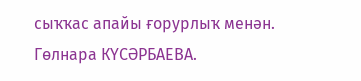сыҡҡас апайы ғорурлыҡ менән.
Гөлнара КҮСӘРБАЕВА.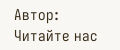Автор:
Читайте нас